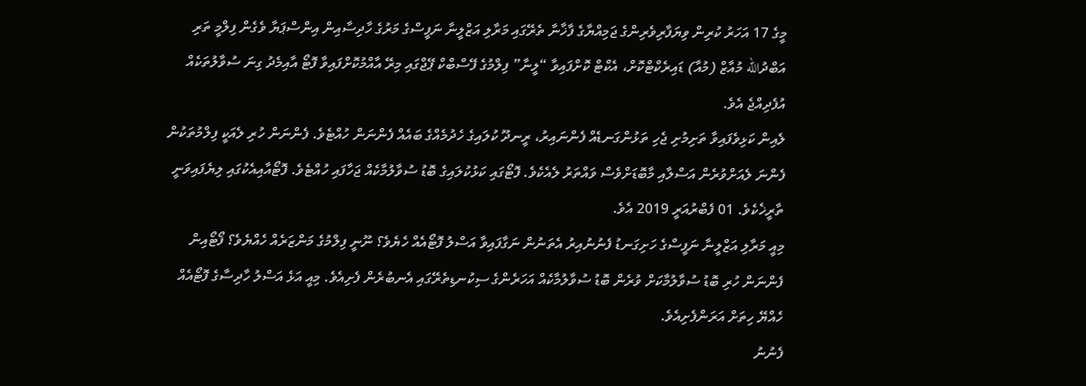މީގެ 17 އަހަރު ކުރިން ވިޔަފާރިވެރިންގެ ޖަމިއްޔާގެ ފާޚާނާ ތެރޭގައި މަރާލި އަޒްލީނާ ނަފީސްގެ މަރުގެ ހާދިސާއިން އިންސްޕަޔާ ވެގެން ފިލްމީ ތަރި އަބްދުالله މުއާޒް (މުއާ) ޑައިރެކްޓްކޮށް، އެކްޓް ކޮށްފައިވާ “ލީނާ” ފިލްމުގެ ފޭސްބްކް ޕޭޖްގައި މިރޭ އާއްމުކޮށްފައިވާ ފޮޓޯ އާއިމެދު ގިނަ ސުވާލުތަކެއް އުފެދިއްޖެ އެވެ.
ލެއިން ކަޅިވެފައިވާ ތަށިމުށި ޖެހި ތަޅުންގަނޑެއް ފެންނައިރު، ރީނދޫ ކުލައިގެ ހެދުމެއްގެ ބައެއް ފެންނަން ހުއްޓެވެ. ފެންނަން ހުރި ލެއަކީ ފިލްމުތަކުން ފެންނަ ލެއަށްވުރެން އަސްލާއި މާބޮޑަށްވެސް ވައްތަރު ލެއެކެވެ. ފޮޓޯގައި ކަޅުކުލައިގެ ބޮޑު ސުވާލުމާކެއް ޖަހާފައި ހުއްޓެވެ. ފޮޓޯއާއިއެކުގައި ލިޔެފައިވަނީ ތާރީޚެކެވެ. 01 ފެބްރުއަރީ 2019 އެވެ.
މިއީ މަރާލި އަޒްލީނާ ނަފީސްގެ ހަށިގަނޑު ފެނުނުއިރު އެތަނުން ނަގާފައިވާ އަސްލު ފޮޓޯއެއް ހެޔެވެ؟ ނޫނީ ފިލްމުގެ މަންޒަރެއް ހެއްޔެވެ؟ ފޯޓޯއިން ފެންނަން ހުރި ބޮޑު ސުވާލުމާކަށް ވުރެން ބޮޑު ސުވާލުމާކެއް އަހަރެންގެ ސިކުނޑިތެރޭގައި އެނބުރެން ފެށިއެވެ. މިއީ އަޅެ އަސްލު ހާދިސާގެ ފޮޓޯއެއް ހެއްޔޭ ހިތަށް އަރަންފެށިއެވެ.
ފެނުނު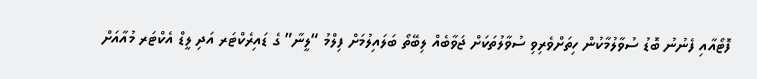ފޮޓޯއާއި ފެނުނު ބޮޑު ސުވާލުމާކުން ހިތަށްވެރިވި ސުވާލުތަކަށް ޖަވާބެއް ލިބޭތޯ ބަލައިލުމަށް ފިލްމު “ލީނާ” ގެ ޑައިރެކްޓަރ އަދި ލީޑް އެކްޓަރ މުއާއަށް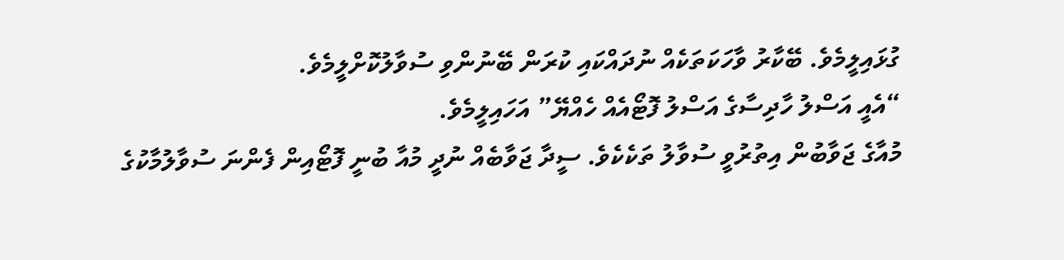ގުޅައިލީމެވެ. ބޭކާރު ވާހަކަތަކެއް ނުދައްކައި ކުރަން ބޭނުންވި ސުވާލުކޮށްލީމެވެ.
“އެއީ އަސްލު ހާދިސާގެ އަސްލު ފޮޓޯއެއް ހެއްޔޭ” އަހައިލީމެވެ.
މުއާގެ ޖަވާބުން އިތުރުވީ ސުވާލު ތަކެކެވެ. ސީދާ ޖަވާބެއް ނުދީ މުއާ ބުނީ ފޮޓޯއިން ފެންނަ ސުވާލުމާކުގެ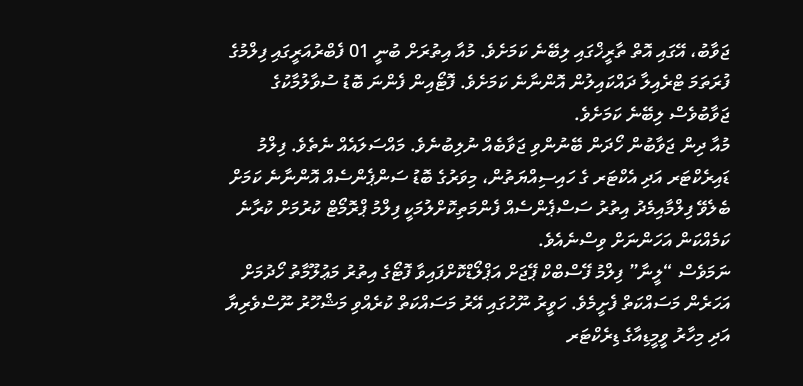ޖަވާބު، އޭގައި އޮތް ތާރީޚްގައި ލިބޭނެ ކަމަށެވެ. މުއާ އިތުރަށް ބުނީ 01 ފެބްރުއަރީގައި ފިލްމުގެ ފުރަތަމަ ޓްރެއިލާ ދައްކައިލުން އޮންނާނެ ކަމަށެވެ. ފޮޓޯއިން ފެންނަ ބޮޑު ސުވާލުމާކުގެ ޖަވާބުވެސް ލިބޭނެ ކަމަށެވެ.
މުއާ ދިން ޖަވާބުން ހޯދަން ބޭނުންވި ޖަވާބެއް ނުލިބުނެވެ. މައްސަލައެއް ނެތެވެ. ފިލްމު ޑައިރެކްޓަރ އަދި އެކްޓަރ ގެ ހައިސިއްޔަތުން، މިވަރުގެ ބޮޑު ސަންޕެންސެއް އޮންނާނެ ކަމަށް ބެލެވޭ ފިލްމާއިމެދު އިތުރު ސަސްޕެންސެއް ފެންމަތިކޮށްލުމަކީ ފިލްމު ޕްރޮމޯޓް ކުރުމަށް ކުރާނެ ކަމެއްކަން އަހަންނަށް ވިސްނެއެވެ.
ނަމަވެސް “ލީނާ” ފިލްމު ފޭސްބްކް ޕޭޖަށް އަޕްލޯޑްކޮށްފައިވާ ފޮޓޯގެ އިތުރު މަޢުލޫމާތު ހޯދުމަށް އަހަރެން މަސައްކަތް ފެށީމެވެ. ހަވީރު ނޫހުގައި އޭރު މަސައްކަތް ކުރެއްވި މަޝްހޫރު ނޫސްވެރިޔާ އަދި މިހާރު ވީމީޑިއާގެ ޑިރެކްޓަރ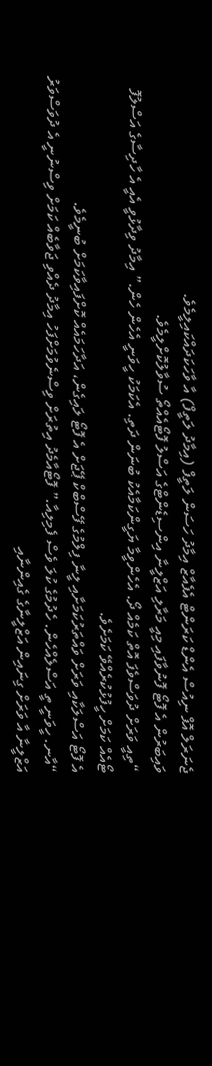ޖެނަރަލް އޮފް ނިއުސް އެންޑް ކަރަންޓް އެފެއާޒް އިމާދު ހަސަން ލަތީފް (އިމާދު ލަތީފް) އާ ވާހަކަދައްކައިލީމެވެ.
ވައިބަރުން އެ ފޮޓޯ ފޮނުވާފައި މިއީ މަރާލި އަޒްލީނާ އިންސިޑެންޓްގެ އަސްލު ފޮޓޯއެއްތޯ ސުވާލުކޮށްލީމެވެ.
“ތިއީ ވަރަށް ދުވަސްވެފަ އޮތް ކަމެއް ދޯ. އެހެންވީމާ ޔަގީންކަމާއެކު ބުނަން ދަތި. އެކަމަކު ހީވަނީ އެހެން ހެން.” އިމާދު ވިދާޅުވީ އެއީ އެ ހާދިސާގެ އަސްލުފޮ ޓޯއެއް ކަމަށް ހީފުޅުކުރެއްވޭ ކަމަށެވެ.
އެ ފޮޓޯ އަސްލަކާއި ވަރަށް ވައްތަރުކަމަށާއި ލީނާ ފިލްމުގެ ފޭސްބްކް ޕޭޖަށް އެ ފޮޓޯ ލައިގެން، އަދާހަމައެއް ކޮށްފައިވާކަމަށް ބުނީމެވެ.
“އާނ. ހީވަނީ ތީ އަސްލެއްހެން. ހެދުމުގެ ކުލަ ވެސް ފެމިލިއާ.” ފޮޓޯއާމެދު އިތުރަށް ވިސްނެވުމަށްފަހު އިމާދު ދެއްވި ޖަވާބެއް ކަމަށް ވިސްނުނީ އެ ދުވަސްވަރު އަޒްލީނާ އާ ވަރަށް ގިނައިން އަޒްލީނާގެ ގެއިންނާއި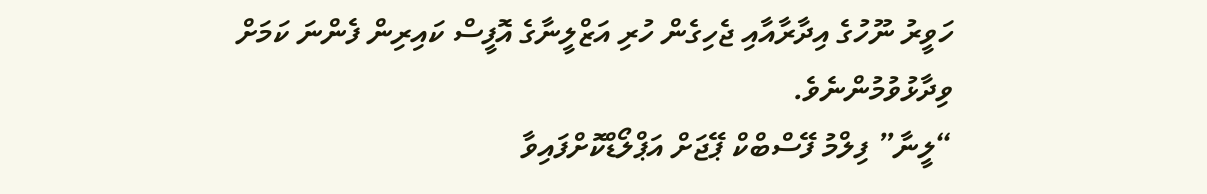ހަވީރު ނޫހުގެ އިދާރާއާއި ޖެހިގެން ހުރި އަޒްލީނާގެ އޮފީސް ކައިރިން ފެންނަ ކަމަށް ވިދާޅުވުމުންނެވެ.
“ލީނާ” ފިލްމު ފޭސްބްކް ޕޭޖަށް އަޕްލޯޑްކޮށްފައިވާ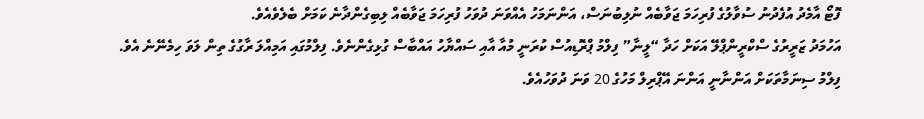ފޮޓޯ އާމެދު އުފެދުނު ސުވާލުގެ ފުރިހަމަ ޖަވާބެއް ނުލިބުނަސް، އަންނަމަހު އެއްވަނަ ދުވަހު ފުރިހަމަ ޖަވާބެއް ލިބިގެންދާނެ ކަމަށް ބެލެވެއެވެ.
އަހުމަދު ޒަރީރުގެ ސްކްރީންޕްލޭ އަކަށް ހަދާ “ލީނާ” ފިލްމު ޕްރޮޑިއުސް ކުރަނީ މުއާ އާއި ސައްޔާހު އައްބާސް ގުޅިގެންނެވެ. ފިލްމުގައި އަމިއްލަ ރާގުގެ ތިން ލަވަ ހިމެނޭނެ އެވެ.
ފިލްމު ސިނަމާތަކަށް އަންނާނީ އަންނަ އޭޕްރިލް މަހުގެ 20 ވަނަ ދުވަހުއެވެ.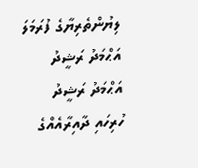ލިޔުންތެރިޔާގެ ފުރަމަލަ
އަޙްމަދު ރަޝީދު
އަޙްމަދު ރަޝީދު
ހުރިހައި ދާއިރާއެއްގެ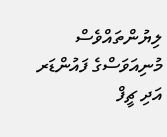ލިޔުންތައްވެސް މުނިއަވަސްގެ ފައުންޑަރ އަދި ޗީފް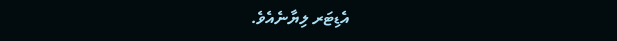އެޑިޓަރ ލިޔާނެއެވެ.